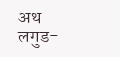अथ लगुड-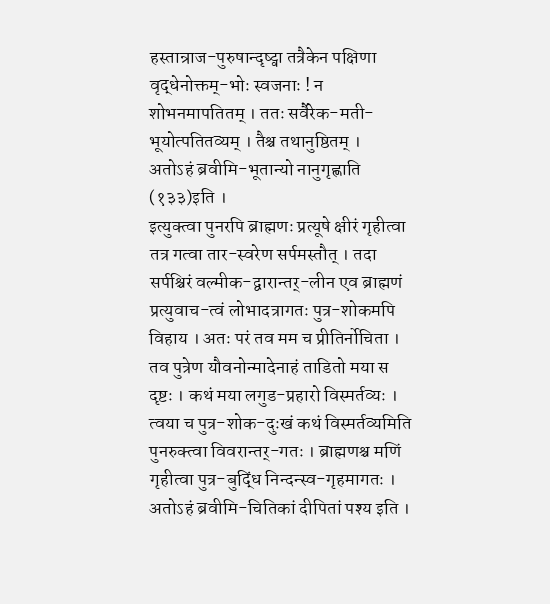हस्तान्राज-पुरुषान्दृष्ट्वा तत्रैकेन पक्षिणा वृद्धेनोक्तम्-भोः स्वजनाः ! न शोभनमापतितम् । ततः सर्वैरेक-मती-भूयोत्पतितव्यम् । तैश्च तथानुष्ठितम् ।
अतोऽहं ब्रवीमि-भूतान्यो नानुगृह्णाति (१३३)इति ।
इत्युक्त्वा पुनरपि ब्राह्मणः प्रत्यूषे क्षीरं गृहीत्वा तत्र गत्वा तार-स्वरेण सर्पमस्तौत् । तदा सर्पश्चिरं वल्मीक-द्वारान्तर्-लीन एव ब्राह्मणं प्रत्युवाच-त्वं लोभादत्रागतः पुत्र-शोकमपि विहाय । अतः परं तव मम च प्रीतिर्नोचिता । तव पुत्रेण यौवनोन्मादेनाहं ताडितो मया स दृष्टः । कथं मया लगुड-प्रहारो विस्मर्तव्यः । त्वया च पुत्र-शोक-दुःखं कथं विस्मर्तव्यमिति पुनरुक्त्वा विवरान्तर्-गतः । ब्राह्मणश्च मणिं गृहीत्वा पुत्र-बुद्धिं निन्दन्स्व-गृहमागतः । अतोऽहं ब्रवीमि-चितिकां दीपितां पश्य इति ।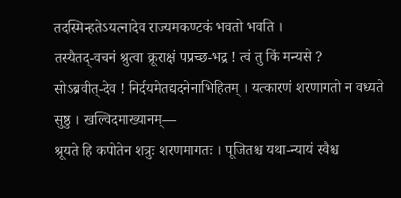तदस्मिन्हतेऽयत्नादेव राज्यमकण्टकं भवतो भवति ।
तस्यैतद्-वचनं श्रुत्वा क्रूराक्षं पप्रच्छ-भद्र ! त्वं तु किं मन्यसे ?
सोऽब्रवीत्-देव ! निर्दयमेतद्यदनेनाभिहितम् । यत्कारणं शरणागतो न वध्यते सुष्ठु । खल्विदमाख्यानम्—
श्रूयते हि कपोतेन शत्रुः शरणमागतः । पूजितश्च यथा-न्यायं स्वैश्च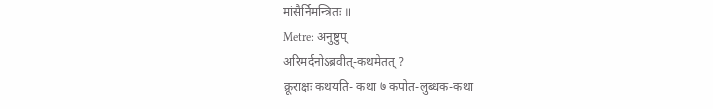मांसैर्निमन्त्रितः ॥
Metre: अनुष्टुप्
अरिमर्दनोऽब्रवीत्-कथमेतत् ?
क्रूराक्षः कथयति- कथा ७ कपोत-लुब्धक-कथा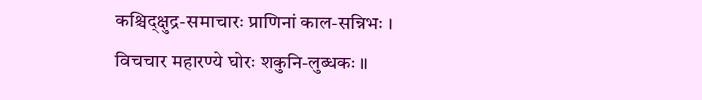कश्चिद्क्षुद्र-समाचारः प्राणिनां काल-सन्निभः । विचचार महारण्ये घोरः शकुनि-लुब्धकः ॥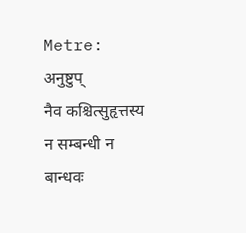Metre: अनुष्टुप्
नैव कश्चित्सुहृत्तस्य न सम्बन्धी न बान्धवः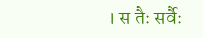। स तैः सर्वैः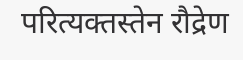परित्यक्तस्तेन रौद्रेण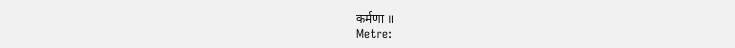कर्मणा ॥
Metre: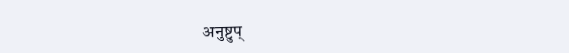अनुष्टुप्